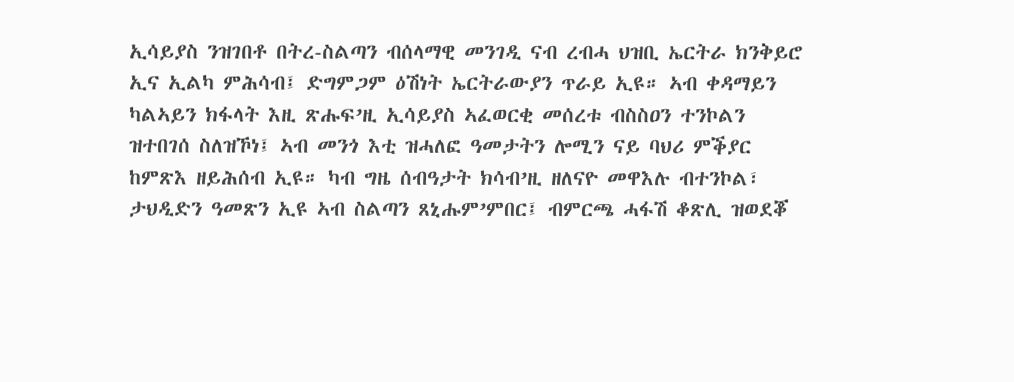ኢሳይያስ ንዝገበቶ በትረ-ስልጣን ብሰላማዊ መንገዲ ናብ ረብሓ ህዝቢ ኤርትራ ክንቅይሮ ኢና ኢልካ ምሕሳብ፤ ድግምጋም ዕሽነት ኤርትራውያን ጥራይ ኢዩ። ኣብ ቀዳማይን ካልኣይን ክፋላት እዚ ጽሑፍ’ዚ ኢሳይያስ ኣፈወርቂ መሰረቱ ብስስዐን ተንኮልን ዝተበገሰ ስለዝኾነ፤ ኣብ መንጎ እቲ ዝሓለፎ ዓመታትን ሎሚን ናይ ባህሪ ምቕያር ከምጽእ ዘይሕሰብ ኢዩ። ካብ ግዜ ሰብዓታት ክሳብ’ዚ ዘለናዮ መዋእሉ ብተንኮል፣ ታህዲድን ዓመጽን ኢዩ ኣብ ስልጣን ጸኒሑም’ምበር፤ ብምርጫ ሓፋሽ ቆጽሊ ዝወደቖ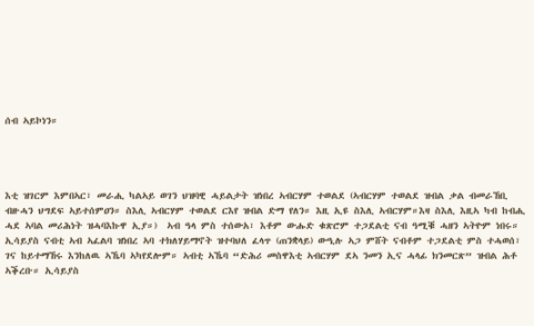ሰብ ኣይኮነን።




እቲ ዝገርም እምበኣር፣ መራሒ ካልኣይ ወገን ህዝባዊ ሓይልታት ዝነበረ ኣብርሃም ተወልደ (ኣብርሃም ተወልደ ዝብል ቃል ብመራኸቢ ብዙሓን ህግደፍ ኣይተሰምዐን። ስእሊ ኣብርሃም ተወልደ ርእየ ዝብል ድማ የለን። እዚ ኢዩ ስእሊ ኣብርሃም።እዛ ስእሊ እዚኣ ካብ ከብሒ ሓደ ኣባል መሪሕነት ዝሓባእኩዋ ኢያ።)  ኣብ ዓላ ምስ ተሰውአ፣ እቶም ውሑድ ቁጽሮም ተጋደልቲ ናብ ዓሚቑ ሓዘን ኣትዮም ነበሩ። ኢሳይያስ ናብቲ ኣብ ኣፈልባ ዝነበረ ኣባ ተክለሃይማኖት ዝተባህለ ፈላጥ (ጠንቋላይ) ውዒሉ ኣጋ ምሸት ናብቶም ተጋደልቲ ምስ ተሓወሰ፣ ገና ከይተማኸሩ እንከለዉ ኣኼባ ኣካየደሎም። ኣብቲ ኣኼባ “ድሕሪ መስዋእቲ ኣብርሃም ደኣ ንመን ኢና ሓላፊ ክንመርጽ” ዝብል ሕቶ ኣቕረቡ። ኢሳይያስ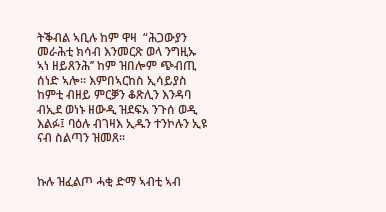ትቕብል ኣቢሉ ከም ዋዛ  “ሕጋውያን መራሕቲ ክሳብ እንመርጽ ወላ ንግዚኡ ኣነ ዘይጸንሕ’’ ከም ዝበሎም ጭብጢ ሰነድ ኣሎ። እምበኣርከስ ኢሳይያስ ከምቲ ብዘይ ምርቓን ቆጽሊን እንዳባ ብኢደ ወነኑ ዘውዲ ዝደፍአ ንጉሰ ወዲ እልፉ፤ ባዕሉ ብገዛእ ኢዱን ተንኮሉን ኢዩ ናብ ስልጣን ዝመጸ።


ኩሉ ዝፈልጦ ሓቂ ድማ ኣብቲ ኣብ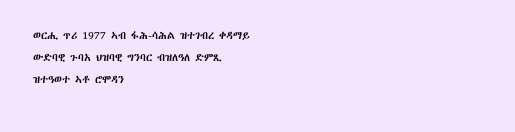ወርሒ ጥሪ 1977 ኣብ ፋሕ-ሳሕል ዝተገብረ ቀዳማይ ውድባዊ ጉባአ ህዝባዊ ግንባር ብዝለዓለ ድምጺ ዝተዓወተ ኣቶ ሮሞዳን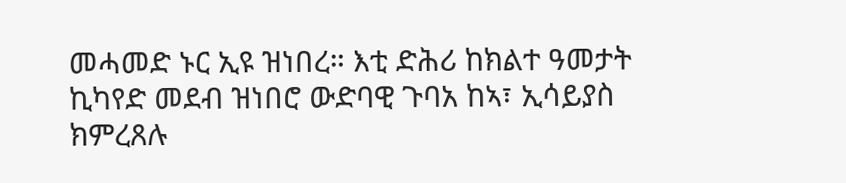መሓመድ ኑር ኢዩ ዝነበረ። እቲ ድሕሪ ከክልተ ዓመታት ኪካየድ መደብ ዝነበሮ ውድባዊ ጉባአ ከኣ፣ ኢሳይያስ ክምረጸሉ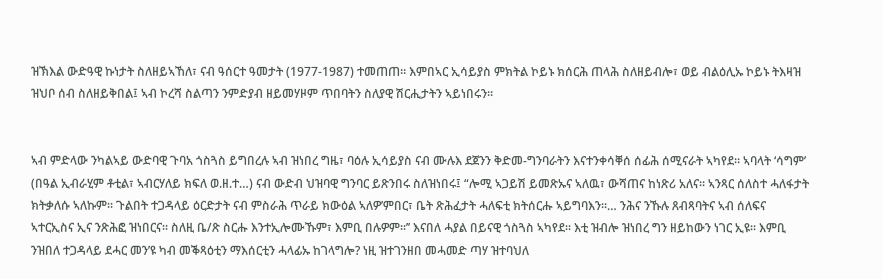ዝኽእል ውድዓዊ ኩነታት ስለዘይኣኸለ፣ ናብ ዓሰርተ ዓመታት (1977-1987) ተመጠጠ። እምበኣር ኢሳይያስ ምክትል ኮይኑ ክሰርሕ ጠላሕ ስለዘይብሎ፣ ወይ ብልዕሊኡ ኮይኑ ትእዛዝ ዝህቦ ሰብ ስለዘይቅበል፤ ኣብ ኮረሻ ስልጣን ንምድያብ ዘይመሃዞም ጥበባትን ስለያዊ ሽርሒታትን ኣይነበሩን።


ኣብ ምድላው ንካልኣይ ውድባዊ ጉባአ ጎስጓስ ይግበረሉ ኣብ ዝነበረ ግዜ፣ ባዕሉ ኢሳይያስ ናብ ሙሉእ ደጀንን ቅድመ-ግንባራትን እናተንቀሳቐሰ ሰፊሕ ሰሚናራት ኣካየደ። ኣባላት ‘ሳግም’ (በዓል ኢብራሂም ቶቲል፣ ኣብርሃለይ ክፍለ ወ.ዘ.ተ…) ናብ ውድብ ህዝባዊ ግንባር ይጽንበሩ ስለዝነበሩ፤ “ሎሚ ኣጋይሽ ይመጽኡና ኣለዉ፣ ውሻጠና ከነጽሪ አለና። ኣንጻር ሰለስተ ሓለፋታት ክትቃለሱ ኣለኩም። ጉልበት ተጋዳላይ ዕርድታት ናብ ምስራሕ ጥራይ ክውዕል ኣለዎ’ምበር፣ ቤት ጽሕፈታት ሓለፍቲ ክትሰርሑ ኣይግባእን።… ንሕና ንኹሉ ጸብጻባትና ኣብ ሰለፍና ኣተርኢስና ኢና ንጽሕፎ ዝነበርና። ስለዚ ቤ/ጽ ስርሑ እንተኢሎሙኹም፣ እምቢ በሉዎም።’’ እናበለ ሓያል በይናዊ ጎስጓስ ኣካየደ። እቲ ዝብሎ ዝነበረ ግን ዘይከውን ነገር ኢዩ። እምቢ ንዝበለ ተጋዳላይ ደሓር መን’ዩ ካብ መቕጻዕቲን ማእሰርቲን ሓላፊኡ ከገላግሎ? ነዚ ዝተገንዘበ መሓመድ ጣሃ ዝተባህለ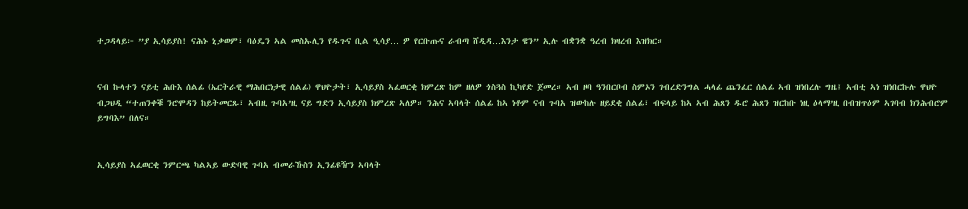ተጋዳላይ፦ ”ያ ኢሳይያስ! ናሕኑ ኒቃወም፣ ባዕዴን ኣል መስኡሊን የዱጉና ቢል ዒሳያ… ዎ የርቡጡና ራብጣ ሸዲዳ…እንታ ዌን” ኢሉ ብቋንቋ ዓረብ ክዛረብ እዝክር።


ናብ ኩላተን ናይቲ ሕቡእ ሰልፊ (ኤርትራዊ ማሕበርነታዊ ሰልፊ) ዋህዮታት፣ ኢሳይያስ ኣፈወርቂ ክምረጽ ከም ዘለዎ ጎስጓስ ኪካየድ ጀመረ። ኣብ ዞባ ዓንበርቦብ ስምኦን ገብረድንግል ሓላፊ ጨንፈር ሰልፊ ኣብ ዝነበረሉ ግዜ፤ ኣብቲ ኣነ ዝነበርኩሉ ዋህዮ ብጋህዲ “ተጠንቀቑ ንሮሞዳን ከይትመርጹ፣ ኣብዚ ጉባአ’ዚ ናይ ግድን ኢሳይያስ ክምረጽ ኣለዎ። ንሕና ኣባላት ሰልፊ ከኣ ነቶም ናብ ጉባአ ዝውከሉ ዘይደቂ ሰልፊ፣ ብፍላይ ከኣ ኣብ ሕጸን ዱሮ ሕጸን ዝርከቡ ነዚ ዕላማ’ዚ በብዝጥዕም ኣገባብ ክንሕብሮም ይግባእ” በለና።


ኢሳይያስ ኣፈወርቂ ንምርጫ ካልኣይ ውድባዊ ጉባአ ብመራኹስን ኢንፊዩዥን ኣባላት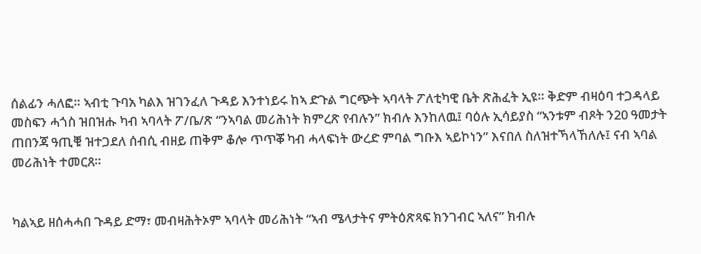ሰልፊን ሓለፎ። ኣብቲ ጉባአ ካልእ ዝገንፈለ ጉዳይ እንተነይሩ ከኣ ድጉል ግርጭት ኣባላት ፖለቲካዊ ቤት ጽሕፈት ኢዩ። ቅድም ብዛዕባ ተጋዳላይ መስፍን ሓጎስ ዝበዝሑ ካብ ኣባላት ፖ/ቤ/ጽ “ንኣባል መሪሕነት ክምረጽ የብሉን” ክብሉ እንከለዉ፤ ባዕሉ ኢሳይያስ “ኣንቱም ብጾት ን20 ዓመታት ጠበንጃ ዓጢቑ ዝተጋደለ ሰብሲ ብዘይ ጠቅም ቆሎ ጥጥቖ ካብ ሓላፍነት ውረድ ምባል ግቡእ ኣይኮነን” እናበለ ስለዝተኻላኸለሉ፤ ናብ ኣባል መሪሕነት ተመርጸ።


ካልኣይ ዘሰሓሓበ ጉዳይ ድማ፣ መብዛሕትኦም ኣባላት መሪሕነት “ኣብ ሜላታትና ምትዕጽጻፍ ክንገብር ኣለና” ክብሉ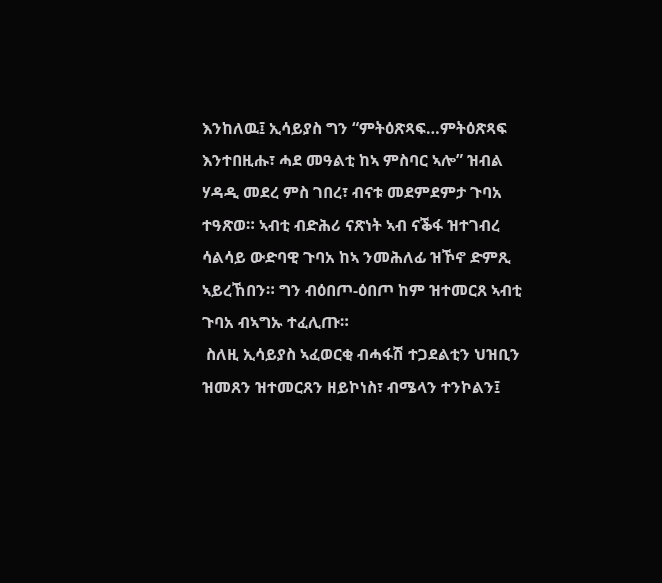እንከለዉ፤ ኢሳይያስ ግን “ምትዕጽጻፍ…ምትዕጽጻፍ እንተበዚሑ፣ ሓደ መዓልቲ ከኣ ምስባር ኣሎ” ዝብል ሃዳዲ መደረ ምስ ገበረ፣ ብናቱ መደምደምታ ጉባአ ተዓጽወ። ኣብቲ ብድሕሪ ናጽነት ኣብ ናቕፋ ዝተገብረ ሳልሳይ ውድባዊ ጉባአ ከኣ ንመሕለፊ ዝኾኖ ድምጺ ኣይረኸበን። ግን ብዕበጦ-ዕበጦ ከም ዝተመርጸ ኣብቲ ጉባአ ብኣግኡ ተፈሊጡ።
 ስለዚ ኢሳይያስ ኣፈወርቂ ብሓፋሽ ተጋደልቲን ህዝቢን ዝመጸን ዝተመርጸን ዘይኮነስ፣ ብሜላን ተንኮልን፤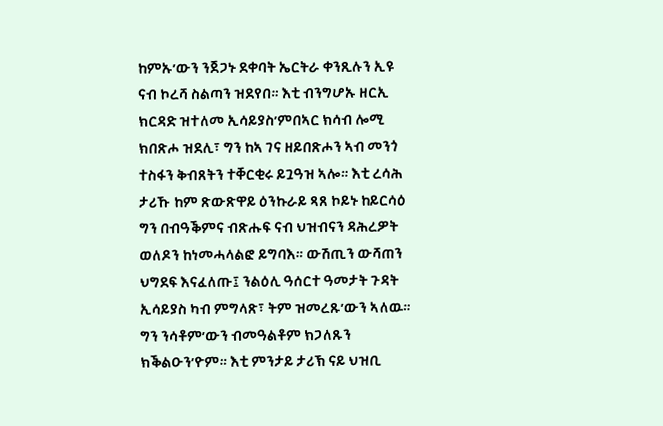ከምኡ’ውን ንጀጋኑ ደቀባት ኤርትራ ቀንጺሉን ኢዩ ናብ ኮረሻ ስልጣን ዝደየበ። እቲ ብንግሆኡ ዘርኢ ክርዳድ ዝተለመ ኢሳይያስ’ምበኣር ክሳብ ሎሚ ክበጽሖ ዝደሊ፣ ግን ከኣ ገና ዘይበጽሖን ኣብ መንጎ ተስፋን ቅብጸትን ተቐርቂሩ ይጓዓዝ ኣሎ። እቲ ረሳሕ ታሪኹ ከም ጽውጽዋይ ዕንኩራይ ጻጸ ኮይኑ ከይርሳዕ ግን በብዓቕምና ብጽሑፍ ናብ ህዝብናን ዳሕረዎት ወለዶን ከነመሓላልፎ ይግባእ። ውሽጢን ውሻጠን ህግደፍ እናፈለጡ፤ ንልዕሊ ዓሰርተ ዓመታት ጉዳት ኢሳይያስ ካብ ምግላጽ፣ ትም ዝመረጹ’ውን ኣለዉ። ግን ንሳቶም’ውን ብመዓልቶም ክጋለጹን ክቕልዑን’ዮም። እቲ ምንታይ ታሪኽ ናይ ህዝቢ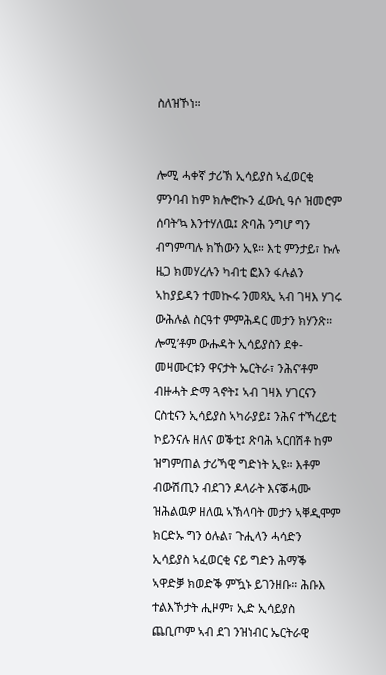ስለዝኾነ።


ሎሚ ሓቀኛ ታሪኽ ኢሳይያስ ኣፈወርቂ ምንባብ ከም ክሎሮኲን ፈውሲ ዓሶ ዝመሮም ሰባት’ኳ እንተሃለዉ፤ ጽባሕ ንግሆ ግን ብግምጣሉ ክኸውን ኢዩ። እቲ ምንታይ፣ ኩሉ ዜጋ ክመሃረሉን ካብቲ ፎእን ፋሉልን ኣከያይዳን ተመኲሩ ንመጻኢ ኣብ ገዛእ ሃገሩ ውሕሉል ስርዓተ ምምሕዳር መታን ክሃንጽ። ሎሚ’ቶም ውሑዳት ኢሳይያስን ደቀ-መዛሙርቱን ዋናታት ኤርትራ፣ ንሕና’ቶም ብዙሓት ድማ ጓኖት፤ ኣብ ገዛእ ሃገርናን ርስቲናን ኢሳይያስ ኣካራያይ፤ ንሕና ተኻረይቲ ኮይንናሉ ዘለና ወቕቲ፤ ጽባሕ ኣርበሽቶ ከም ዝግምጠል ታሪኻዊ ግድነት ኢዩ። እቶም ብውሽጢን ብደገን ዶላራት እናቖሓሙ ዝሕልዉዎ ዘለዉ ኣኽላባት መታን ኣቐዲሞም ክርድኡ ግን ዕሉል፣ ጉሒላን ሓሳድን ኢሳይያስ ኣፈወርቂ ናይ ግድን ሕማቕ ኣዋድቓ ክወድቕ ምዃኑ ይገንዘቡ። ሕቡእ ተልእኾታት ሒዞም፣ ኢድ ኢሳይያስ ጨቢጦም ኣብ ደገ ንዝነብር ኤርትራዊ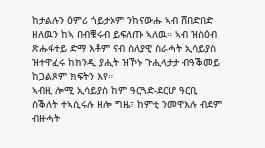ከታልሉን ዕምሪ ጎይታኦም ንከናውሑ ኣብ ሸበድበድ ዘለዉን ከኣ በብቑሩብ ይፍለጡ ኣለዉ። ኣብ ዝስዕብ ጽሑፋተይ ድማ እቶም ናብ ስለያዊ ስራሓት ኢሳይያስ ዝተዋፈሩ ከክንዲ ያሒት ዝኾኑ ጉሒላታታ ብዓቕመይ ከጋልጾም ክፍትን እየ።
ኣብዚ ሎሚ ኢሳይያስ ከም ዓርጓድ-ደርሆ ዓርቢ ስቕለት ተኣሲሩሉ ዘሎ ግዜ፣ ከምቲ ንመዋእሉ ብደም ብዙሓት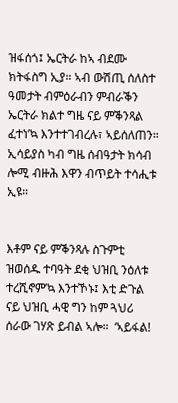ዝፋሰጎ፤ ኤርትራ ከኣ ብደሙ ክትፋስግ ኢያ። ኣብ ውሽጢ ሰለስተ ዓመታት ብምዕራብን ምብራቕን ኤርትራ ክልተ ግዜ ናይ ምቕንጻል ፈተነ’ኳ እንተተገብረሉ፣ ኣይሰለጠን። ኢሳይያስ ካብ ግዜ ሰብዓታት ክሳብ ሎሚ ብዙሕ እዋን ብጥይት ተሳሒቱ ኢዩ።


እቶም ናይ ምቕንጻሉ ስጉምቲ ዝወሰዱ ተባዓት ደቂ ህዝቢ ንዕለቱ ተረሺኖም’ኳ እንተኾኑ፤ እቲ ድጉል ናይ ህዝቢ ሓዊ ግን ከም ጓህሪ ሰራው ገሃጽ ይብል ኣሎ።  ‘ኣይፋል!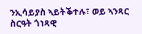ንኢሳይያስ ኣይትቕተሉ፣ ወይ ኣንጻር ስርዓት ጎነጻዊ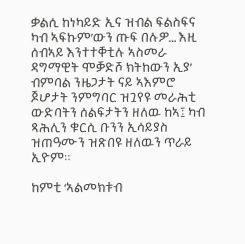ቃልሲ ከነካይድ ኢና ዝብል ፍልስፍና ካብ ኣፍኩም’ውን ጡፍ በሉዎ… እዚ ሰብኣይ እንተተቐቲሉ ኣስመራ ዳግማዊት ሞቓድሾ ክትከውን ኢያ’ ብምባል ንዜጋታት ናይ ኣእምሮ ጆሆታት ንምግባር ዝጓየዩ መራሕቲ ውድባትን ሰልፍታትን ዘለዉ ከኣ፤ ካብ ጻሕሊን ቁርሲ ቡንን ኢሳይያስ ዝጠዓሙን ዝጽበዩ ዘለዉን ጥራይ ኢዮም።

ከምቲ ‘ኣልመክቱብ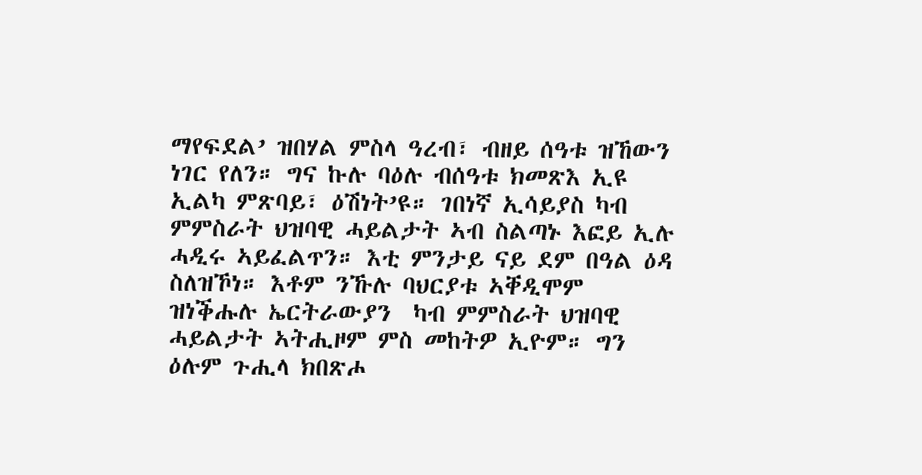ማየፍደል’ ዝበሃል ምስላ ዓረብ፣ ብዘይ ሰዓቱ ዝኸውን ነገር የለን። ግና ኩሉ ባዕሉ ብሰዓቱ ክመጽእ ኢዩ ኢልካ ምጽባይ፣ ዕሽነት’ዩ። ገበነኛ ኢሳይያስ ካብ ምምስራት ህዝባዊ ሓይልታት ኣብ ስልጣኑ እፎይ ኢሉ ሓዲሩ ኣይፈልጥን። እቲ ምንታይ ናይ ደም በዓል ዕዳ ስለዝኾነ። እቶም ንኹሉ ባህርያቱ ኣቐዲሞም ዝነቕሑሉ ኤርትራውያን  ካብ ምምስራት ህዝባዊ ሓይልታት ኣትሒዞም ምስ መከትዎ ኢዮም። ግን ዕሉም ጉሒላ ክበጽሖ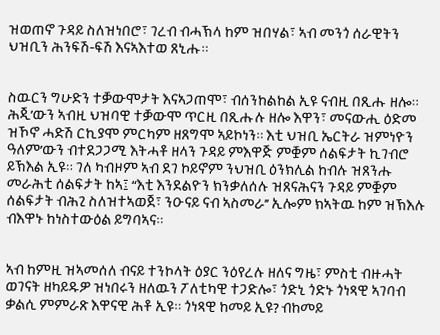ዝወጠኖ ጉዳይ ስለዝነበሮ፣ ገረብ ብሓኽላ ከም ዝበሃል፣ ኣብ መንጎ ሰራዊትን ህዝቢን ሕንፍሽ-ፍሽ እናኣእተወ ጸኒሑ።


ስዉርን ግሁድን ተቓውሞታት እናኣጋጠሞ፣ ብሰንከልከል ኢዩ ናብዚ በጺሑ ዘሎ። ሕጂ’ውን ኣብዚ ህዝባዊ ተቓውሞ ጥርዚ በጺሑሉ ዘሎ እዋን፣ መናውሒ ዕድመ ዝኾኖ ሓድሽ ርኪያሞ ምርካም ዘጸግሞ ኣይኮነን። እቲ ህዝቢ ኤርትራ ዝምነዮን ዓለም’ውን ብተደጋጋሚ እትሓቶ ዘላን ጉዳይ ምእዋጅ ምቛም ሰልፍታት ኪገብሮ ይኽእል ኢዩ። ገለ ካብዞም ኣብ ደገ ኮይኖም ንህዝቢ ዕንክሊል ከብሉ ዝጸንሑ መራሕቲ ሰልፍታት ከኣ፤ “እቲ እንደልዮን ክንቃለሰሉ ዝጸናሕናን ጉዳይ ምቛም ሰልፍታት ብሕጊ ስለዝተኣወጀ፣ ንዑናይ ናብ ኣስመራ’’ ኢሎም ክኣትዉ ከም ዝኽእሉ ብእዋኑ ከነስተውዕል ይግባኣና።


ኣብ ከምዚ ዝኣመሰለ ብናይ ተንኮላት ዕያር ንዕየረሉ ዘለና ግዜ፣ ምስቲ ብዙሓት ወገናት ዘካይዱዎ ዝነበሩን ዘለዉን ፖለቲካዊ ተጋድሎ፣ ጎድኒ ጎድኑ ጎነጻዊ ኣገባብ ቃልሲ ምምራጽ እዋናዊ ሕቶ ኢዩ። ጎነጻዊ ከመይ ኢዩ? ብከመይ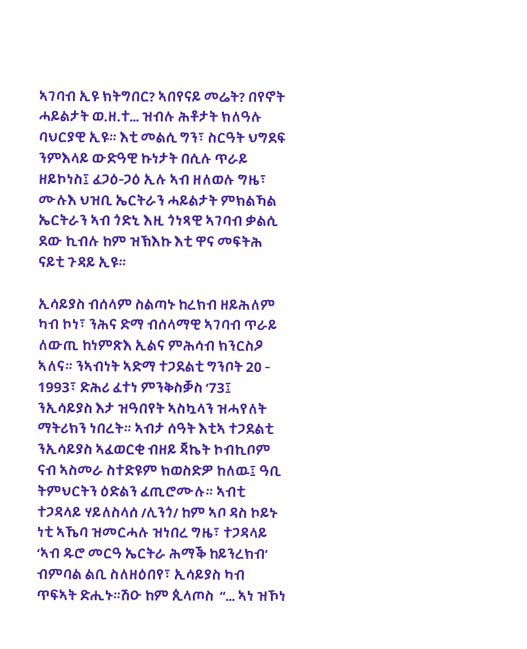ኣገባብ ኢዩ ክትግበር? ኣበየናይ መሬት? በየኖት ሓይልታት ወ.ዘ.ተ… ዝብሉ ሕቶታት ክለዓሉ ባህርያዊ ኢዩ። እቲ መልሲ ግን፣ ስርዓት ህግደፍ ንምእላይ ውድዓዊ ኩነታት በሲሉ ጥራይ ዘይኮነስ፤ ፈጋዕ-ጋዕ ኢሉ ኣብ ዘለወሉ ግዜ፣ ሙሉእ ህዝቢ ኤርትራን ሓይልታት ምክልኻል ኤርትራን ኣብ ጎድኒ እዚ ጎነጻዊ ኣገባብ ቃልሲ ደው ኪብሉ ከም ዝኽእኩ እቲ ዋና መፍትሕ ናይቲ ጉዳይ ኢዩ።

ኢሳይያስ ብሰላም ስልጣኑ ከረክብ ዘይሕለም ካብ ኮነ፣ ንሕና ድማ ብሰላማዊ ኣገባብ ጥራይ ለውጢ ከነምጽእ ኢልና ምሕሳብ ክንርስዖ ኣለና። ንኣብነት ኣድማ ተጋደልቲ ግንቦት 20 - 1993፣ ድሕሪ ፈተነ ምንቅስቓስ ‘73፤ ንኢሳይያስ እታ ዝዓበየት ኣስኳላን ዝሓየለት ማትሪክን ነበረት። ኣብታ ሰዓት እቲኣ ተጋደልቲ  ንኢሳይያስ ኣፈወርቂ ብዘይ ጃኬት ኮብኪቦም ናብ ኣስመራ ስተድዩም ክወስድዎ ከለዉ፤ ዓቢ ትምህርትን ዕድልን ፈጢሮሙሉ። ኣብቲ ተጋዳላይ ሃይለስላሰ /ሊንጎ/ ከም ኣቦ ዳስ ኮይኑ ነቲ ኣኼባ ዝመርሓሉ ዝነበረ ግዜ፣ ተጋዳላይ ‘ኣብ ዱሮ መርዓ ኤርትራ ሕማቕ ከይንረክብ’ ብምባል ልቢ ስለዘዕበየ፣ ኢሳይያስ ካብ ጥፍኣት ድሒኑ።ሽዑ ከም ጲላጦስ  “… ኣነ ዝኾነ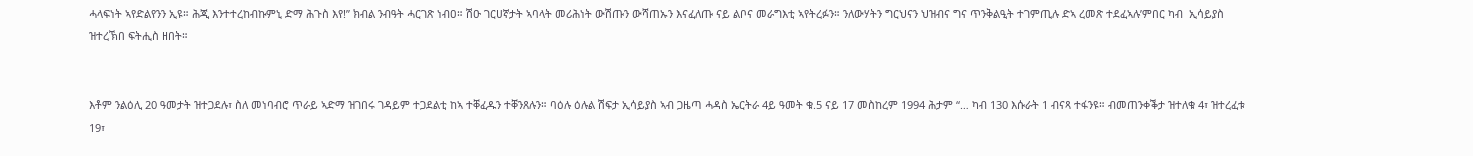ሓላፍነት ኣየድልየንን ኢዩ። ሕጂ እንተተረከብኩምኒ ድማ ሕጉስ እየ!” ክብል ንብዓት ሓርገጽ ነብዐ። ሽዑ ገርሀኛታት ኣባላት መሪሕነት ውሽጡን ውሻጠኡን እናፈለጡ ናይ ልቦና መራግእቲ ኣየትረፉን። ንለውሃትን ግርህናን ህዝብና ግና ጥንቅልዒት ተገምጢሉ ድኣ ረመጽ ተደፈኣሉ’ምበር ካብ  ኢሳይያስ ዝተረኽበ ፍትሒስ ዘበት።


እቶም ንልዕሊ 20 ዓመታት ዝተጋደሉ፣ ስለ መነባብሮ ጥራይ ኣድማ ዝገበሩ ገዳይም ተጋደልቲ ከኣ ተቐፈዱን ተቐንጸሉን። ባዕሉ ዕሉል ሽፍታ ኢሳይያስ ኣብ ጋዜጣ ሓዳስ ኤርትራ 4ይ ዓመት ቁ.5 ናይ 17 መስከረም 1994 ሕታም “… ካብ 130 እሱራት 1 ብናጻ ተፋንዩ። ብመጠንቀቕታ ዝተለቁ 4፣ ዝተረፈቱ 19፣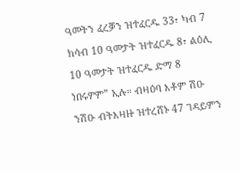ዓመትን ፈረቓን ዝተፈርዱ 33፣ ካብ 7 ክሳብ 10 ዓመታት ዝተፈርዱ 8፣ ልዕሊ 10 ዓመታት ዝተፈርዱ ድማ 8 ነበሩዎም” ኢሉ። ብዛዕባ እቶም ሽዑ ንሽዑ ብትእዛዙ ዝተረሸኑ 47 ገዳይምን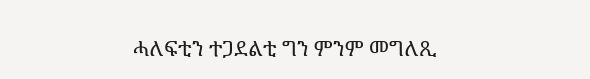ሓለፍቲን ተጋደልቲ ግን ምንም መግለጺ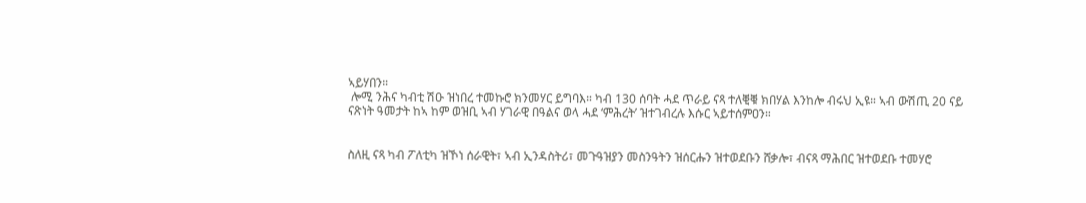ኣይሃበን።
 ሎሚ ንሕና ካብቲ ሽዑ ዝነበረ ተመኩሮ ክንመሃር ይግባእ። ካብ 130 ሰባት ሓደ ጥራይ ናጻ ተለቒቑ ክበሃል እንከሎ ብሩህ ኢዩ። ኣብ ውሽጢ 20 ናይ ናጽነት ዓመታት ከኣ ከም ወዝቢ ኣብ ሃገራዊ በዓልና ወላ ሓደ ‘ምሕረት’ ዝተገብረሉ እሱር ኣይተሰምዐን።


ስለዚ ናጻ ካብ ፖለቲካ ዝኾነ ሰራዊት፣ ኣብ ኢንዳስትሪ፣ መጉዓዝያን መስንዓትን ዝሰርሑን ዝተወደቡን ሸቃሎ፣ ብናጻ ማሕበር ዝተወደቡ ተመሃሮ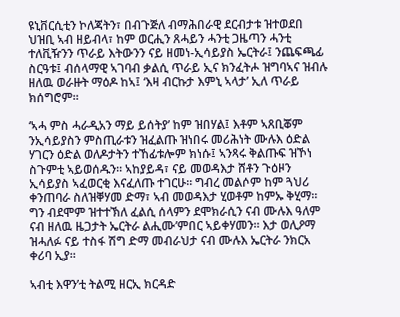ዩኒቨርሲቲን ኮለጃትን፣ በብጉጅለ ብማሕበራዊ ደርብታቱ ዝተወደበ ህዝቢ ኣብ ዘይብላ፣ ከም ወርሒን ጸሓይን ሓንቲ ጋዜጣን ሓንቲ ተለቪዥንን ጥራይ እትውንን ናይ ዘመነ-ኢሳይያስ ኤርትራ፤ ንጨፍጫፊ ስርዓቱ፤ ብሰላማዊ ኣገባብ ቃልሲ ጥራይ ኢና ክንፈትሖ ዝግባኣና ዝብሉ ዘለዉ ወራዙት ማዕዶ ከኣ፤ ‘እዛ ብርኩታ እምኒ ኣላታ’ ኢለ ጥራይ ክሰግሮም።

‘ኣሓ ምስ ሓራዲአን ማይ ይሰትያ’ ከም ዝበሃል፤ እቶም ኣጸቢቖም ንኢሳይያስን ምስጢራቱን ዝፈልጡ ዝነበሩ መሪሕነት ሙሉእ ዕድል ሃገርን ዕድል ወለዶታትን ተኸፊቱሎም ክነሱ፤ ኣንጻሩ ቅልጡፍ ዝኾነ ስጉምቲ ኣይወሰዱን። ኣከያይዳ፣ ናይ መወዳእታ ሸቶን ጉዕዞን ኢሳይያስ ኣፈወርቂ እናፈለጡ ተገርሁ። ግብረ መልሶም ከም ጓህሪ ቀንጠባራ ስለዝቐሃመ ድማ፣ ኣብ መወዳእታ ሂወቶም ከምኡ ቅሂማ። ግን ብደሞም ዝተተኽለ ፈልሲ ሰላምን ደሞክራሲን ናብ ሙሉእ ዓለም ናብ ዘለዉ ዜጋታት ኤርትራ ልሒሙ’ምበር ኣይቀሃመን። እታ ወሊዖማ ዝሓለፉ ናይ ተስፋ ሽግ ድማ መብራህታ ናብ ሙሉእ ኤርትራ ንክርአ ቀሪባ ኢያ።

ኣብቲ እዋን’ቲ ትልሚ ዘርኢ ክርዳድ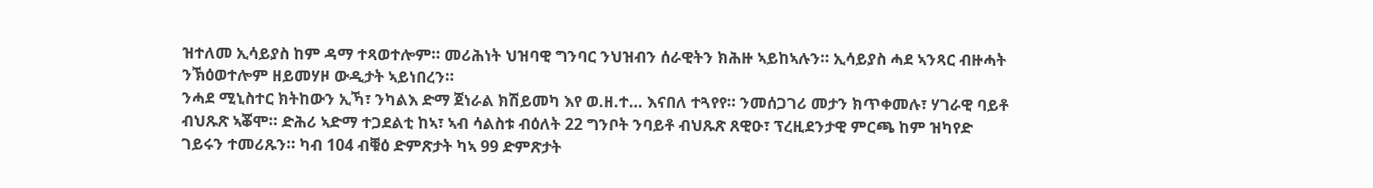ዝተለመ ኢሳይያስ ከም ዳማ ተጻወተሎም። መሪሕነት ህዝባዊ ግንባር ንህዝብን ሰራዊትን ክሕዙ ኣይከኣሉን። ኢሳይያስ ሓደ ኣንጻር ብዙሓት ንኽዕወተሎም ዘይመሃዞ ውዲታት ኣይነበረን።
ንሓደ ሚኒስተር ክትከውን ኢኻ፣ ንካልእ ድማ ጀነራል ክሽይመካ እየ ወ.ዘ.ተ… እናበለ ተጓየየ። ንመሰጋገሪ መታን ክጥቀመሉ፣ ሃገራዊ ባይቶ ብህጹጽ ኣቖሞ። ድሕሪ ኣድማ ተጋደልቲ ከኣ፣ ኣብ ሳልስቱ ብዕለት 22 ግንቦት ንባይቶ ብህጹጽ ጸዊዑ፣ ፕረዚደንታዊ ምርጫ ከም ዝካየድ ገይሩን ተመሪጹን። ካብ 104 ብቑዕ ድምጽታት ካኣ 99 ድምጽታት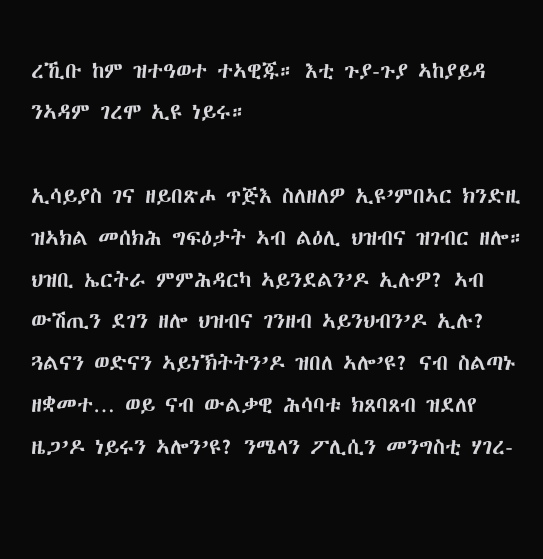ረኺቡ ከም ዝተዓወተ ተኣዊጁ። እቲ ጉያ-ጉያ ኣከያይዳ ንኣዳም ገረሞ ኢዩ ነይሩ።

ኢሳይያስ ገና ዘይበጽሖ ጥጅእ ስለዘለዎ ኢዩ’ምበኣር ክንድዚ ዝኣክል መሰክሕ ግፍዕታት ኣብ ልዕሊ ህዝብና ዝገብር ዘሎ። ህዝቢ ኤርትራ ምምሕዳርካ ኣይንደልን’ዶ ኢሉዎ? ኣብ ውሽጢን ደገን ዘሎ ህዝብና ገንዘብ ኣይንህብን’ዶ ኢሉ? ጓልናን ወድናን ኣይነኽትትን’ዶ ዝበለ ኣሎ’ዩ? ናብ ስልጣኑ ዘቋመተ… ወይ ናብ ውልቃዊ ሕሳባቱ ክጸባጸብ ዝደለየ ዜጋ’ዶ ነይሩን ኣሎን’ዩ? ንሜላን ፖሊሲን መንግስቲ ሃገረ-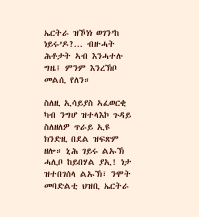ኤርትራ ዝኾነነ ወገን’ከ ነይሩ’ዶ?... ብዙሓት ሕቶታት ኣብ እንሓተሉ ግዜ፤ ምንም እንረኽቦ መልሲ የለን።

ስለዚ ኢሳይያስ ኣፈወርቂ ካብ ንግሆ ዝተላእኮ ጉዳይ ስለዘለዎ ጥራይ ኢዩ ክንድዚ በደል ዝፍጽም ዘሎ። ኒሕ ገይሩ ልኡኽ ሓሊቦ ከይበሃል ያኢ! ነታ ዝተበገሰላ ልኡኽ፣ ንሞት መባድልቲ ህዝቢ ኤርትራ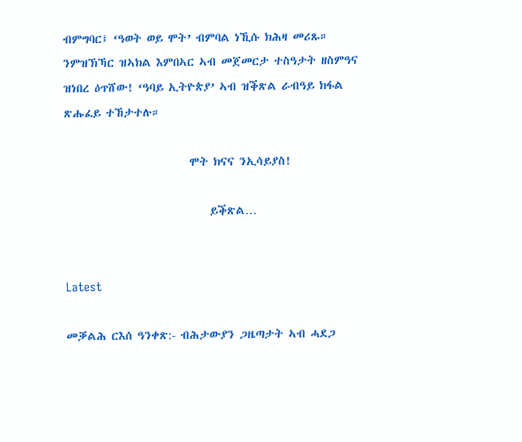ብምግባር፤ ‘ዓወት ወይ ሞት’ ብምባል ነኺሱ ክሕዛ መሪጹ። ንምዝኽኻር ዝኣክል እምበኣር ኣብ መጀመርታ ተስዓታት ዘስምዓና ዝነበረ ዕጥሸው! ‘ዓባይ ኢትዮጵያ’ ኣብ ዝቕጽል ራብዓይ ክፋል ጽሑፈይ ተኸታተሉ።

                         ሞት ክናና ንኢሳይያስ!

                             ይቕጽል…


Latest

መቓልሕ ርእሰ ዓንቀጽ:- ብሕታውያን ጋዜጣታት ኣብ ሓደጋ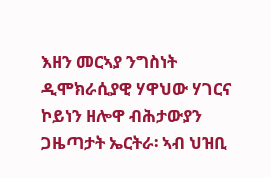እዘን መርኣያ ንግስነት ዲሞክራሲያዊ ሃዋህው ሃገርና ኮይነን ዘሎዋ ብሕታውያን ጋዜጣታት ኤርትራ፡ ኣብ ህዝቢ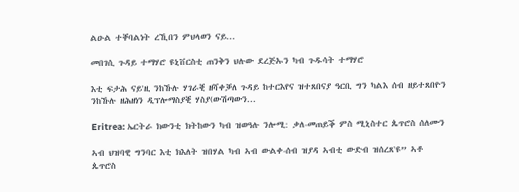ልዑል ተቐባልነት ረኺበን ምህላወን ናይ...

መበገሲ ጉዳይ ተማሃሮ ዩኒቨርስቲ ጠንቅን ህሉው ደረጅኡን ካብ ጉዱሳት ተማሃሮ

እቲ ፍታሕ ናይ'ዚ ንከኹሉ ሃገራቒ ዘሻቀቓለ ጉዳይ ከተርእየና ዝተጸበናያ ዓርቢ ግን ካልእ ሰብ ዘይተጸበዮን ንከኹሉ ዘሕዘነን ዲፕሎማስያቒ ሃስያ(ውሽጣውን...

Eritrea: ኤርትራ ክውንቲ ክትከውን ካብ ዝወዓሉ ንሎሚ: ቃለ-መጠይቕ ምስ ሚኒስተር ጴጥሮስ ሰለሙን

ኣብ ህዝባዊ ግንባር እቲ ክእለት ዝበሃል ካብ ኣብ ውልቀ-ሰብ ዝያዳ ኣብቲ ውድብ ዝሰረጸ'ዩ” ኣቶ ጴጥሮስ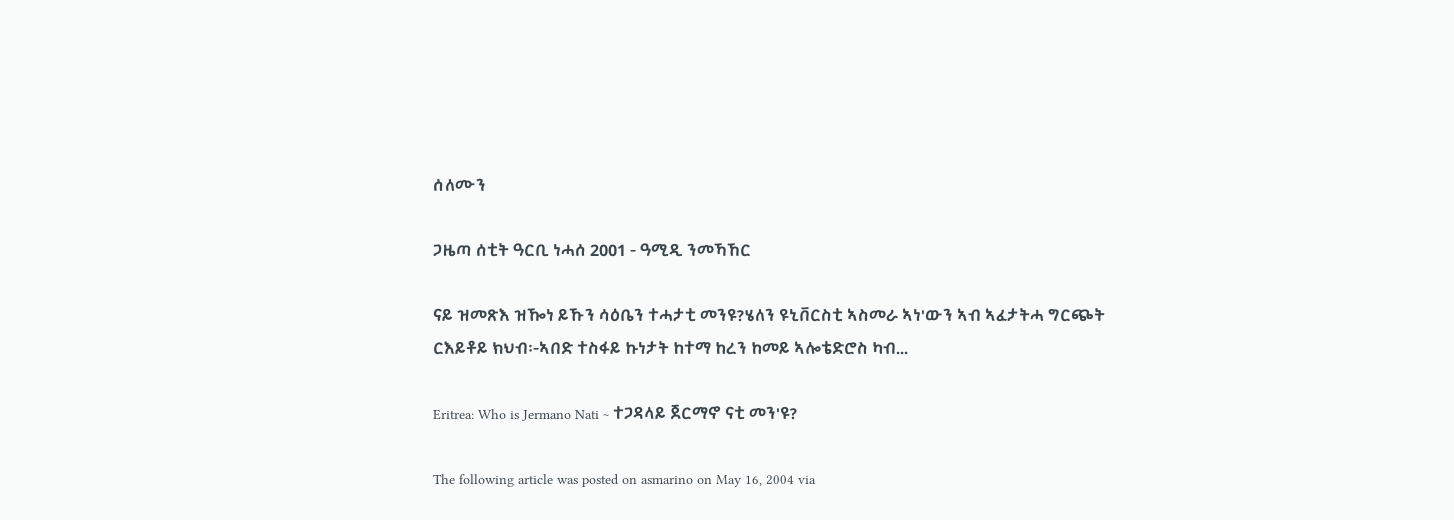ሰለሙን

ጋዜጣ ሰቲት ዓርቢ ነሓሰ 2001 - ዓሚዲ ንመኻኸር

ናይ ዝመጽእ ዝዀነ ይኹን ሳዕቤን ተሓታቲ መንዩ?ሄለን ዩኒቨርስቲ ኣስመራ ኣነ'ውን ኣብ ኣፈታትሓ ግርጭት ርእይቶይ ክህብ፡-ኣበድ ተስፋይ ኩነታት ከተማ ከረን ከመይ ኣሎቴድሮስ ካብ...

Eritrea: Who is Jermano Nati ~ ተጋዳላይ ጀርማኖ ናቲ መን'ዩ?

The following article was posted on asmarino on May 16, 2004 via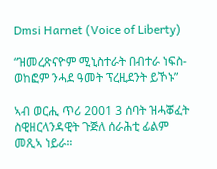Dmsi Harnet (Voice of Liberty)

“ዝመረጽናዮም ሚኒስተራት በብተራ ነፍስ-ወከፎም ንሓደ ዓመት ፕረዚደንት ይኾኑ”

ኣብ ወርሒ ጥሪ 2001 3 ሰባት ዝሓቖፈት ስዊዘርላንዳዊት ጉጅለ ሰራሕቲ ፊልም መጺኣ ነይራ።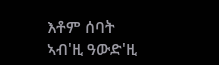እቶም ሰባት ኣብ'ዚ ዓውድ'ዚ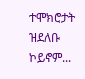ተሞክሮታት ዝደለቡ ኮይኖም...